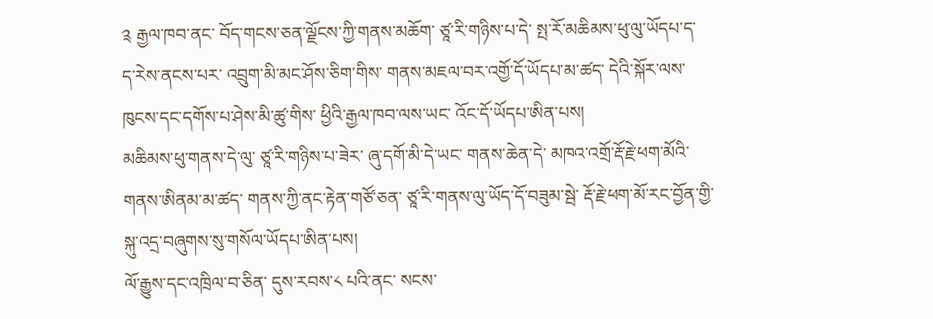༉ རྒྱལ་ཁབ་ནང་ བོད་གངས་ཅན་ལྗོངས་ཀྱི་གནས་མཆོག་ ཙཱ་རི་གཉིས་པ་དེ་ སྤ་རོ་མཆིམས་ཕུ་ལུ་ཡོདཔ་ད་ ད་རེས་ནངས་པར་ འབྲུག་མི་མང་ཤོས་ཅིག་གིས་ གནས་མཇལ་བར་འགྱོ་དོ་ཡོདཔ་མ་ཚད་ དེའི་སྐོར་ལས་ ཁུངས་དང་དགོས་པ་ཤེས་མི་ཚུ་གིས་ ཕྱིའི་རྒྱལ་ཁབ་ལས་ཡང་ འོང་དོ་ཡོདཔ་ཨིན་པས།
མཆིམས་ཕུ་གནས་དེ་ལུ་ ཙཱ་རི་གཉིས་པ་ཟེར་ ཞུ་དགོ་མི་དེ་ཡང་ གནས་ཆེན་དེ་ མཁའ་འགྲོ་རྡོ་རྗེ་ཕག་མོའི་ གནས་ཨིནམ་མ་ཚད་ གནས་ཀྱི་ནང་རྟེན་གཙོ་ཅན་ ཙཱ་རི་གནས་ལུ་ཡོད་དོ་བཟུམ་སྦེ་ རྡོ་རྗེ་ཕག་མོ་རང་བྱོན་གྱི་ སྐུ་འདྲ་བཞུགས་སུ་གསོལ་ཡོདཔ་ཨིན་པས།
ལོ་རྒྱུས་དང་འཁྲིལ་བ་ཅིན་ དུས་རབས་༨ པའི་ནང་ སངས་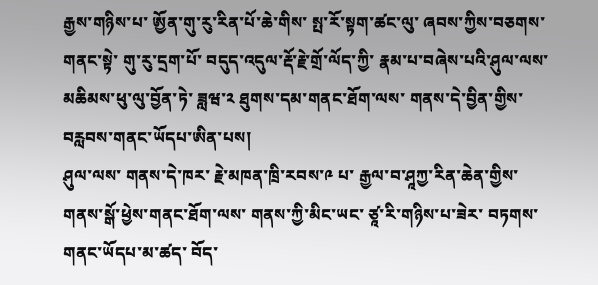རྒྱས་གཉིས་པ་ ཨྱོན་གུ་རུ་རིན་པོ་ཆེ་གིས་ སྤ་རོ་སྟག་ཚང་ལུ་ ཞབས་ཀྱིས་བཅགས་གནང་སྟེ་ གུ་རུ་དྲག་པོ་ བདུད་འདུལ་རྡོ་རྗེ་གྲོ་ལོད་ཀྱི་ རྣམ་པ་བཞེས་པའི་ཤུལ་ལས་ མཆིམས་ཕུ་ལུ་བྱོན་ཏེ་ ཟླཝ་༢ ཐུགས་དམ་གནང་ཐོག་ལས་ གནས་དེ་བྱིན་གྱིས་ བརླབས་གནང་ཡོདཔ་ཨིན་པས།
ཤུལ་ལས་ གནས་དེ་ཁར་ རྗེ་མཁན་ཁྲི་རབས་༩ པ་ རྒྱལ་བ་ཤཱཀྱ་རིན་ཆེན་གྱིས་ གནས་སྒོ་ཕྱེས་གནང་ཐོག་ལས་ གནས་ཀྱི་མིང་ཡང་ ཙཱ་རི་གཉིས་པ་ཟེར་ བཏགས་གནང་ཡོདཔ་མ་ཚད་ བོད་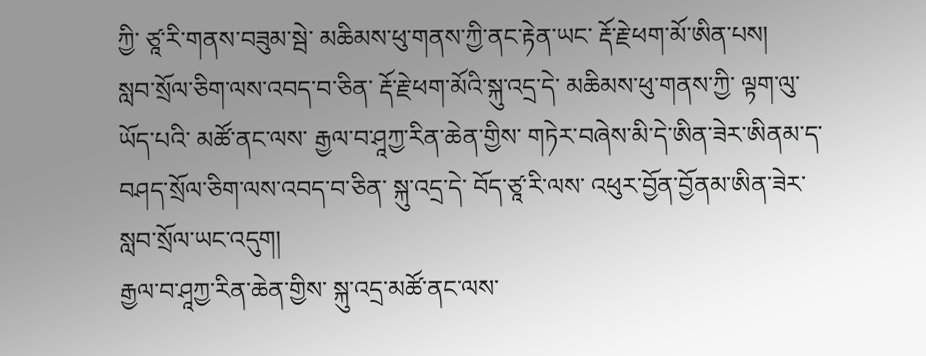ཀྱི་ ཙཱ་རི་གནས་བཟུམ་སྦེ་ མཆིམས་ཕུ་གནས་ཀྱི་ནང་རྟེན་ཡང་ རྡོ་རྗེ་ཕག་མོ་ཨིན་པས།
སླབ་སྲོལ་ཅིག་ལས་འབད་བ་ཅིན་ རྡོ་རྗེ་ཕག་མོའི་སྐུ་འདྲ་དེ་ མཆིམས་ཕུ་གནས་ཀྱི་ ལྟག་ལུ་ཡོད་པའི་ མཚོ་ནང་ལས་ རྒྱལ་བ་ཤཱཀྱ་རིན་ཆེན་གྱིས་ གཏེར་བཞེས་མི་དེ་ཨིན་ཟེར་ཨིནམ་ད་ བཤད་སྲོལ་ཅིག་ལས་འབད་བ་ཅིན་ སྐུ་འདྲ་དེ་ བོད་ཙཱ་རི་ལས་ འཕུར་བྱོན་བྱོནམ་ཨིན་ཟེར་ སླབ་སྲོལ་ཡང་འདུག།
རྒྱལ་བ་ཤཱཀྱ་རིན་ཆེན་གྱིས་ སྐུ་འདྲ་མཚོ་ནང་ལས་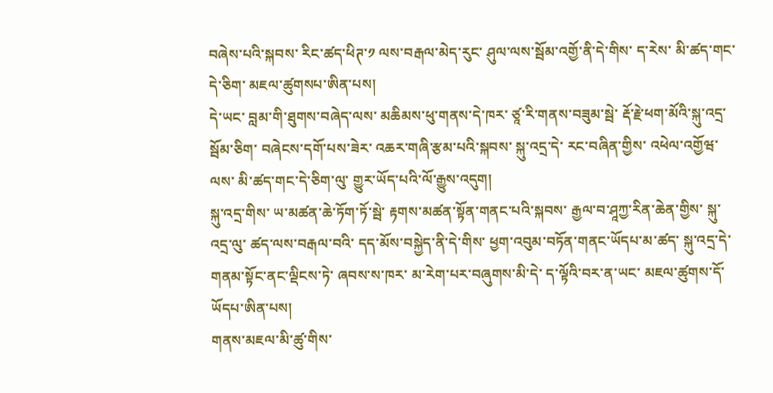བཞེས་པའི་སྐབས་ རིང་ཚད་ཕིཊ་༡ ལས་བརྒལ་མེད་རུང་ ཤུལ་ལས་སྦོམ་འགྱོ་ནི་དེ་གིས་ ད་རེས་ མི་ཚད་གང་དེ་ཅིག་ མཇལ་ཚུགསཔ་ཨིན་པས།
དེ་ཡང་ བླམ་གི་ཐུགས་བཞེད་ལས་ མཆིམས་ཕུ་གནས་དེ་ཁར་ ཙཱ་རི་གནས་བཟུམ་སྦེ་ རྡོ་རྗེ་ཕག་མོའི་སྐུ་འདྲ་སྦོམ་ཅིག་ བཞེངས་དགོ་པས་ཟེར་ འཆར་གཞི་རྩམ་པའི་སྐབས་ སྐུ་འདྲ་དེ་ རང་བཞིན་གྱིས་ འཕེལ་འགྱོཝ་ལས་ མི་ཚད་གང་དེ་ཅིག་ལུ་ གྱུར་ཡོད་པའི་ལོ་རྒྱུས་འདུག།
སྐུ་འདྲ་གིས་ ཡ་མཚན་ཆེ་ཏོག་ཏོ་སྦེ་ རྟགས་མཚན་སྟོན་གནང་པའི་སྐབས་ རྒྱལ་བ་ཤཱཀྱ་རིན་ཆེན་གྱིས་ སྐུ་འདྲ་ལུ་ ཚད་ལས་བརྒལ་བའི་ དད་མོས་བསྐྱེད་ནི་དེ་གིས་ ཕྱག་འབུམ་བཏོན་གནང་ཡོདཔ་མ་ཚད་ སྐུ་འདྲ་དེ་ གནམ་སྟོང་ནང་ལྡིངས་ཏེ་ ཞབས་ས་ཁར་ མ་རེག་པར་བཞུགས་མི་དེ་ ད་ལྟོའི་བར་ན་ཡང་ མཇལ་ཚུགས་དོ་ཡོདཔ་ཨིན་པས།
གནས་མཇལ་མི་ཚུ་གིས་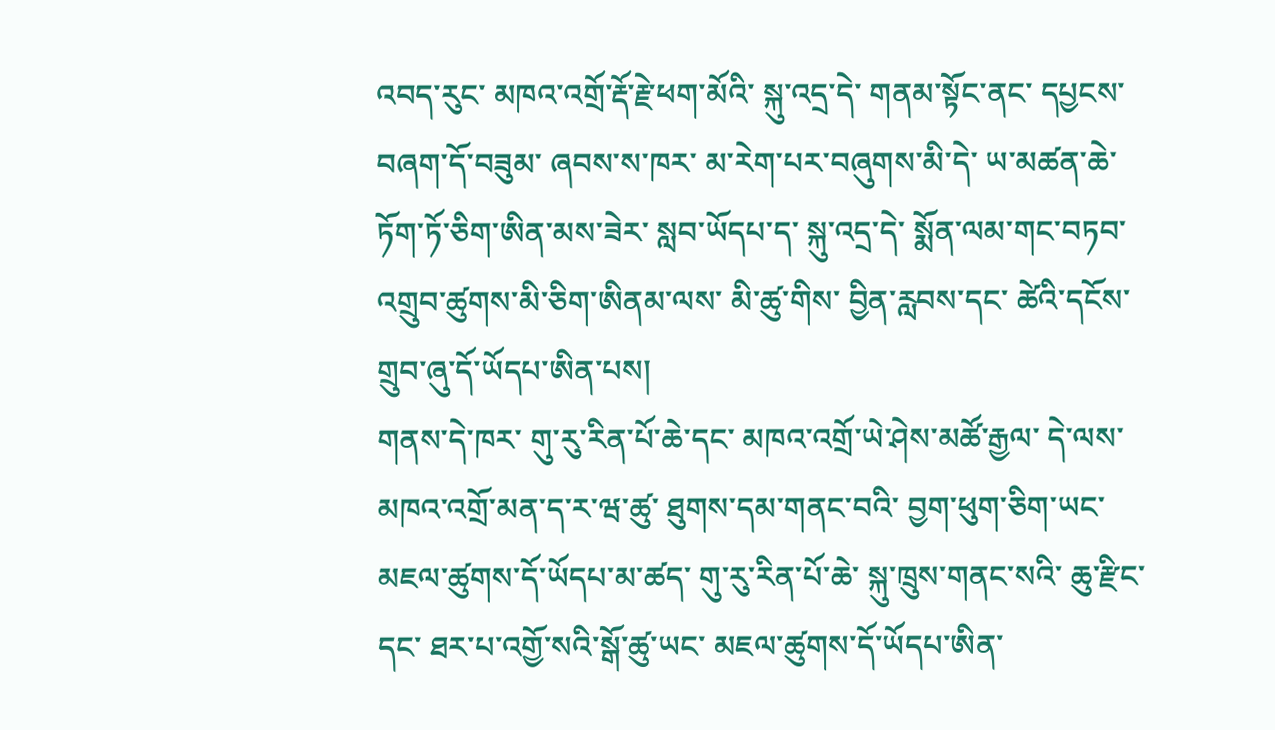འབད་རུང་ མཁའ་འགྲོ་རྡོ་རྗེ་ཕག་མོའི་ སྐུ་འདྲ་དེ་ གནམ་སྟོང་ནང་ དཔྱངས་བཞག་དོ་བཟུམ་ ཞབས་ས་ཁར་ མ་རེག་པར་བཞུགས་མི་དེ་ ཡ་མཚན་ཆེ་ཏོག་ཏོ་ཅིག་ཨིན་མས་ཟེར་ སླབ་ཡོདཔ་ད་ སྐུ་འདྲ་དེ་ སྨོན་ལམ་གང་བཏབ་ འགྲུབ་ཚུགས་མི་ཅིག་ཨིནམ་ལས་ མི་ཚུ་གིས་ བྱིན་རླབས་དང་ ཚེའི་དངོས་གྲུབ་ཞུ་དོ་ཡོདཔ་ཨིན་པས།
གནས་དེ་ཁར་ གུ་རུ་རིན་པོ་ཆེ་དང་ མཁའ་འགྲོ་ཡེ་ཤེས་མཚོ་རྒྱལ་ དེ་ལས་ མཁའ་འགྲོ་མན་ད་ར་ཝ་ཚུ་ ཐུགས་དམ་གནང་བའི་ བྱག་ཕུག་ཅིག་ཡང་ མཇལ་ཚུགས་དོ་ཡོདཔ་མ་ཚད་ གུ་རུ་རིན་པོ་ཆེ་ སྐུ་ཁྲུས་གནང་སའི་ ཆུ་རྫིང་དང་ ཐར་པ་འགྱོ་སའི་སྒོ་ཚུ་ཡང་ མཇལ་ཚུགས་དོ་ཡོདཔ་ཨིན་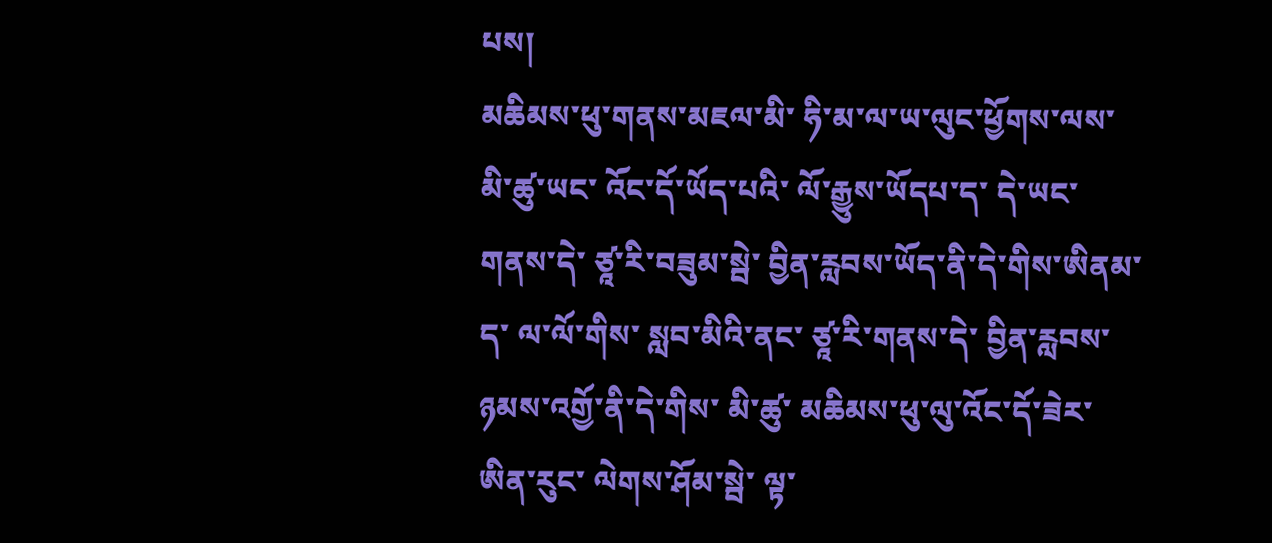པས།
མཆིམས་ཕུ་གནས་མཇལ་མི་ ཧི་མ་ལ་ཡ་ལུང་ཕྱོགས་ལས་ མི་ཚུ་ཡང་ འོང་དོ་ཡོད་པའི་ ལོ་རྒྱུས་ཡོདཔ་ད་ དེ་ཡང་ གནས་དེ་ ཙཱ་རི་བཟུམ་སྦེ་ བྱིན་རླབས་ཡོད་ནི་དེ་གིས་ཨིནམ་ད་ ལ་ལོ་གིས་ སླབ་མིའི་ནང་ ཙཱ་རི་གནས་དེ་ བྱིན་རླབས་ཉམས་འགྱོ་ནི་དེ་གིས་ མི་ཚུ་ མཆིམས་ཕུ་ལུ་འོང་དོ་ཟེར་ ཨིན་རུང་ ལེགས་ཤོམ་སྦེ་ ལྟ་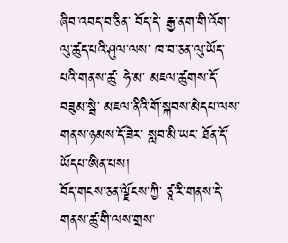ཞིབ་འབད་བ་ཅིན་ བོད་དེ་ རྒྱ་ནག་གི་འོག་ལུ་ཚུད་པའི་ཤུལ་ལས་ ཁ་བ་ཅན་ལུ་ཡོད་པའི་གནས་ཚུ་ ཧེ་མ་ མཇལ་ཚུགས་དོ་བཟུམ་སྦེ་ མཇལ་ནིའི་གོ་སྐབས་མེདཔ་ལས་ གནས་ཉམས་དོ་ཟེར་ སླབ་མི་ཡང་ ཐོན་དོ་ཡོདཔ་ཨིན་པས།
བོད་གངས་ཅན་ལྗོངས་ཀྱི་ ཙཱ་རི་གནས་དེ་ གནས་ཚུ་གི་ལས་གྲས་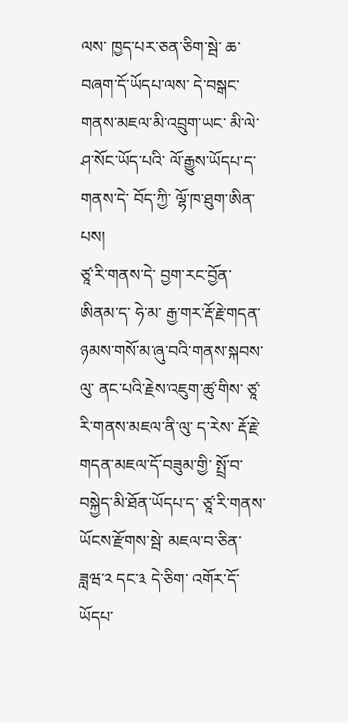ལས་ ཁྱད་པར་ཅན་ཅིག་སྦེ་ ཆ་བཞག་དོ་ཡོདཔ་ལས་ དེ་བསྒང་ གནས་མཇལ་མི་འབྲུག་ཡང་ མི་ལེ་ཤ་སོང་ཡོད་པའི་ ལོ་རྒྱུས་ཡོདཔ་ད་ གནས་དེ་ བོད་ཀྱི་ ལྷོ་ཁ་ཐུག་ཨིན་པས།
ཙཱ་རི་གནས་དེ་ བྱག་རང་བྱོན་ཨིནམ་ད་ ཧེ་མ་ རྒྱ་གར་རྡོ་རྗེ་གདན་ ཉམས་གསོ་མ་ཞུ་བའི་གནས་སྐབས་ལུ་ ནང་པའི་རྗེས་འཇུག་ཚུ་གིས་ ཙཱ་རི་གནས་མཇལ་ནི་ལུ་ ད་རེས་ རྡོ་རྗེ་གདན་མཇལ་དོ་བཟུམ་གྱི་ སྤྲོ་བ་བསྐྱེད་མི་ཐོན་ཡོདཔ་ད་ ཙཱ་རི་གནས་ཡོངས་རྫོགས་སྦེ་ མཇལ་བ་ཅིན་ ཟླཝ་༢ དང་༣ དེ་ཅིག་ འགོར་དོ་ཡོདཔ་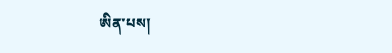ཨིན་པས།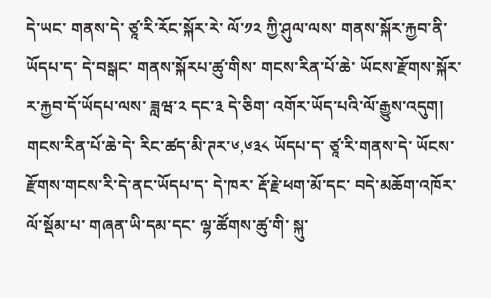དེ་ཡང་ གནས་དེ་ ཙཱ་རི་རོང་སྐོར་རེ་ ལོ་༡༢ ཀྱི་ཤུལ་ལས་ གནས་སྐོར་རྐྱབ་ནི་ཡོདཔ་ད་ དེ་བསྒང་ གནས་སྐོརཔ་ཚུ་གིས་ གངས་རིན་པོ་ཆེ་ ཡོངས་རྫོགས་སྐོར་ར་རྐྱབ་དོ་ཡོདཔ་ལས་ ཟླཝ་༢ དང་༣ དེ་ཅིག་ འགོར་ཡོད་པའི་ལོ་རྒྱུས་འདུག།
གངས་རིན་པོ་ཆེ་དེ་ རིང་ཚད་མི་ཊར་༦,༦༣༨ ཡོདཔ་ད་ ཙཱ་རི་གནས་དེ་ ཡོངས་རྫོགས་གངས་རི་དེ་ནང་ཡོདཔ་ད་ དེ་ཁར་ རྡོ་རྗེ་ཕག་མོ་དང་ བདེ་མཆོག་འཁོར་ལོ་སྡོམ་པ་ གཞན་ཡི་དམ་དང་ ལྷ་ཚོགས་ཚུ་གི་ སྐུ་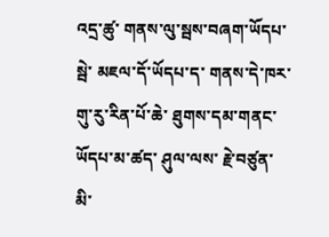འདྲ་ཚུ་ གནས་ལུ་སྦས་བཞག་ཡོདཔ་སྦེ་ མཇལ་དོ་ཡོདཔ་ད་ གནས་དེ་ཁར་ གུ་རུ་རིན་པོ་ཆེ་ ཐུགས་དམ་གནང་ཡོདཔ་མ་ཚད་ ཤུལ་ལས་ རྗེ་བཙུན་མི་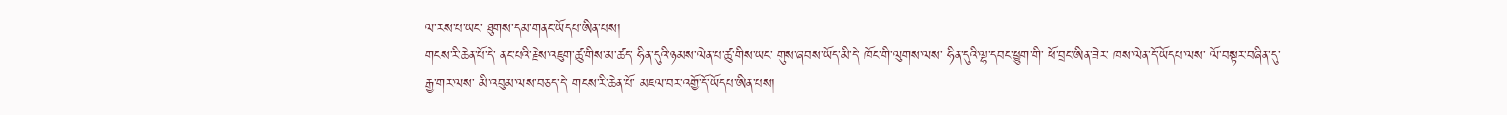ལ་རས་པ་ཡང་ ཐུགས་དམ་གནང་ཡོདཔ་ཨིན་པས།
གངས་རི་ཆེན་པོ་དེ་ ནང་པའི་རྗེས་འཇུག་ཚུ་གིས་མ་ཚད་ ཧིན་དུའི་ཉམས་ལེན་པ་ཚུ་གིས་ཡང་ གུས་ཞབས་ཡོད་མི་དེ་ ཁོང་གི་ལུགས་ལས་ ཧིན་དུའི་ལྷ་དབང་ཕྱུག་གི་ ཕོ་བྲང་ཨིན་ཟེར་ ཁས་ལེན་དོ་ཡོདཔ་ལས་ ལོ་བསྟར་བཞིན་དུ་ རྒྱ་གར་ལས་ མི་འབུམ་ལས་བཅད་དེ་ གངས་རི་ཆེན་པོ་ མཇལ་བར་འགྱོ་དོ་ཡོདཔ་ཨིན་པས།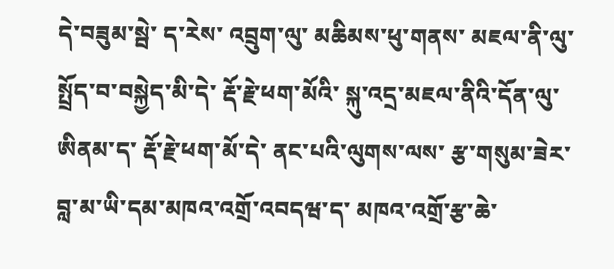དེ་བཟུམ་སྦེ་ ད་རེས་ འབྲུག་ལུ་ མཆིམས་ཕུ་གནས་ མཇལ་ནི་ལུ་ སྤྲོད་བ་བསྐྱེད་མི་དེ་ རྡོ་རྗེ་ཕག་མོའི་ སྐུ་འདྲ་མཇལ་ནིའི་དོན་ལུ་ཨིནམ་ད་ རྡོ་རྗེ་ཕག་མོ་དེ་ ནང་པའི་ལུགས་ལས་ རྩ་གསུམ་ཟེར་ བླ་མ་ཡི་དམ་མཁའ་འགྲོ་འབདཝ་ད་ མཁའ་འགྲོ་རྩ་ཆེ་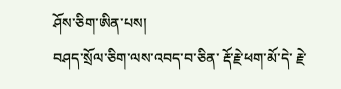ཤོས་ཅིག་ཨིན་པས།
བཤད་སྲོལ་ཅིག་ལས་འབད་བ་ཅིན་ རྡོ་རྗེ་ཕག་མོ་དེ་ རྗེ་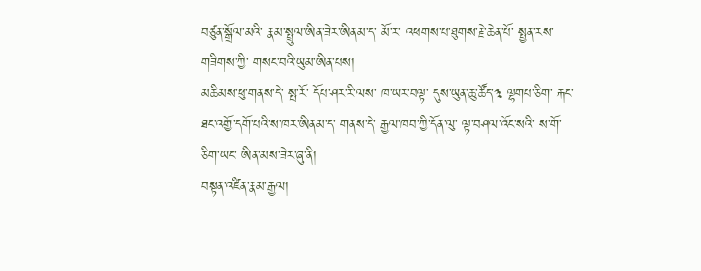བཙུན་སྒྲོལ་མའི་ རྣམ་སྤྲུལ་ཨིན་ཟེར་ཨིནམ་ད་ མོ་ར་ འཕགས་པ་ཐུགས་རྗེ་ཆེན་པོ་ སྤྱན་རས་གཟིགས་ཀྱི་ གསང་བའི་ཡུམ་ཨིན་པས།
མཆིམས་ཕུ་གནས་དེ་ སྤ་རོ་ དོཔ་ཤར་རི་ལས་ ཁ་ཡར་བལྟ་ དུས་ཡུན་ཆུ་ཚོད་༣ ལྷགཔ་ཅིག་ རྐང་ཐང་འགྱོ་དགོ་པའི་ས་ཁར་ཨིནམ་ད་ གནས་དེ་ རྒྱལ་ཁབ་ཀྱི་དོན་ལུ་ ལྟ་བཤལ་འོང་སའི་ ས་གོ་ཅིག་ཡང་ ཨིན་མས་ཟེར་ཞུ་ནི།
བསྟན་འཛིན་རྣམ་རྒྱལ།